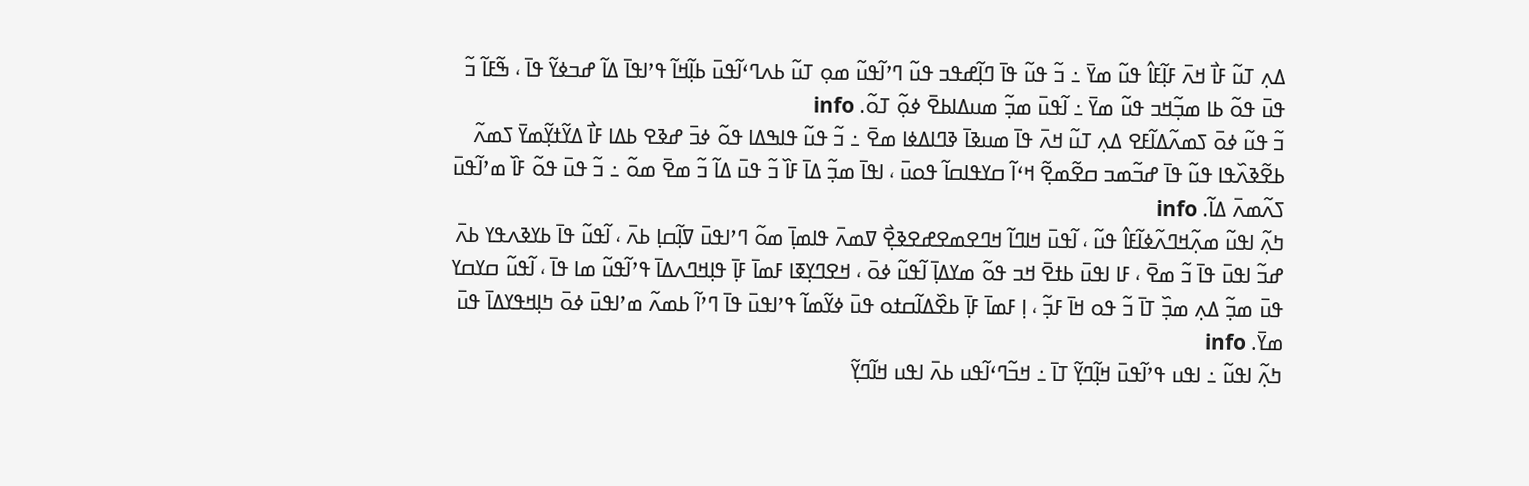ߡߍ߲ ߠߎ߬ ߓߊ߯ ߞߍ߫ ߓߊ߲߬ߓߊ߮ ߟߎ߬ ߘߌ߫ ߸ ߏ߬ ߟߎ߬ ߟߊ߫ ߣߊ߲߬ߝߟߏ ߟߎ߬ ߣߴߊ߬ߟߎ߬ ߘߋ߲ ߠߎ߬ ߕߍߣߵߊ߬ߟߎ߫ ߕߊ߲߬ߞߊ߬ ߟߴߊߟߊ߫ ߡߊ߬ ߝߏߦߌ߬ ߟߊ߫ ، ߒ߬ߓߊ߬ ߏ߬ ߟߎ߫ ߟߋ߬ ߕߊ ߘߏ߲߬ߞߏ ߟߎ߬ ߘߌ߫ ߸ ߊ߬ߟߎ߫ ߘߏ߲߬ ߘߎߡߊߕߐ߫ ߦߋ߲߬ ߠߋ߬. info
ߏ߬ ߟߎ߬ ߦߋ߫ ߖߘߍ߬ߡߊ߬ߓߐ ߡߍ߲ ߠߎ߬ ߞߍ߫ ߟߊ߫ ߘߎߢߊ߫ ߢߣߊߡߦߊ ߘߐ߫ ߸ ߏ߬ ߟߎ߬ ߟߊߒߡߊ ߟߋ߬ ߦߏ߫ ߝߢߐ ߕߡߊ ߓߊ߯ ߡߌ߬ߙߌ߲߬ߘߌ߫ ߖߘߍ߬ ߕߐ߬ߢߍ߰ߟߊ ߟߎ߬ ߟߊ߫ ߝߏ߬ߘߏ ߛߐ߬ߘߐ߲߬ ߞߵߊ߬ ߛߌߟߊߛߊ߬ ߟߋߎ߫ ، ߊߟߊ߫ ߘߏ߲߬ ߡߊ߫ ߓߊ߰ ߏ߬ ߟߎ߫ ߡߊ߬ ߏ߬ ߘߐ߫ ߘߋ߬ ߸ ߏ߬ ߟߎ߫ ߟߋ߬ ߓߊ߰ ߘߴߊ߬ߟߎ߫ ߖߍ߬ߘߍ߫ ߡߊ߬. info
ߤߍ߲߬ ߊߟߎ߬ ߘߍ߲߬ߞߣߍ߬ߦߊ߬ߓߊ߮ ߟߎ߬ ، ߊ߬ߟߎ߫ ߞߊߣߊ߬ ߞߣߐߘߐߝߐߢߐ߲߯ ߜߘߍ߫ ߟߊߘߊ߲߫ ߘߋ߬ ߣߴߊߟߎ߫ ߜߊ߲߬ߛߊ߲ ߕߍ߫ ، ߊ߬ߟߎ߬ ߟߊ߫ ߕߌߢߍߟߌ ߕߍ߫ ߝߏ߬ ߊߟߎ߫ ߟߊ߫ ߏ߬ ߘߐ߫ ، ߓߊ ߊߟߎ߫ ߕߙߐ߫ ߞߏ ߟߋ߬ ߘߌߡߊ߲߫ ߊ߬ߟߎ߬ ߦߋ߫ ، ߞߐߣߌ߲ߧߊ ߓߘߊ߫ ߓߊ߲߫ ߟߊ߲ߞߣߍߡߊ߫ ߟߴߊ߬ߟߎ߬ ߘߊ ߟߊ߫ ، ߊ߬ߟߎ߬ ߛߌߛߌ ߟߎ߫ ߘߏ߲߬ ߡߍ߲ ߘߏ߲߰ ߠߊ߫ ߏ߬ ߟߋ ߞߊ߫ ߓߏ߲߬ ، ߊ߲ ߓߘߊ߫ ߓߊ߲߫ ߕߐ߰ߡߊ߬ߛߙߋ ߟߎ߫ ߦߌ߬ߘߊ߬ ߟߴߊߟߎ߫ ߟߊ߫ ߣߴߊ߬ ߕߘߍ߬ ߘߴߊߟߎ߫ ߦߋ߫ ߤߊ߲ߞߟߌߡߊ߫ ߟߎ߫ ߘߌ߫. info
ߤߍ߲߬ ߊߟߎ߬ ߸ ߊߟߎ ߟߴߊ߬ߟߎ߫ ߞߊ߲߬ߣߌ߲߬ ߠߊ߫ ߸ ߞߏ߬ߣߵߊ߬ߟߎ ߕߍ߫ ߊߟߎ ߞߊ߬ߣߌ߲߬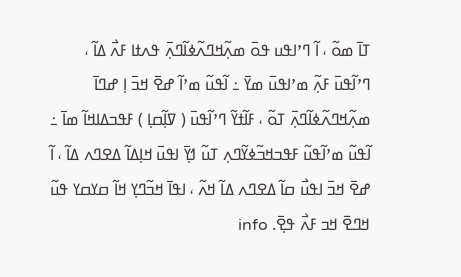ߠߊ߫ ߘߋ߬ ، ߊ߬ ߣߴߊߟߎ ߟߋ߫ ߘߍ߲߬ߞߣߍ߬ߦߊ߬ߣߍ߲߫ ߟߍߙߊ ߓߍ߯ ߡߊ߬ ، ߣߴߊ߬ߟߎ߫ ߓߍ߲߬ ߘߴߊߟߎ߫ ߘߌ߫ ߸ ߊ߬ߟߎ߬ ߘߴߊ߬ ߝߐ߫ ߞߏ߫ ߊ߲ ߝߣߊ߫ ߘߍ߲߬ߞߣߍ߬ߦߊ߬ߣߍ߲߫ ߠߋ߬ ، ߓߊ߬ߙߌ߬ ߣߴߊ߬ߟߎ߫ ( ߜߊ߲߬ߛߊ߲ ) ߓߟߏߡߊߞߊ߬ ߘߊ߫ ߸ ߊ߬ߟߎ߬ ߘߴߊ߬ߟߎ߬ ߓߟߏߞߏ߬ߦߌ߬ߣߍ߲ ߠߎ߬ ߗߌ߲߫ ߊߟߎ߫ ߞߊ߲ߡߊ߬ ߡߐߣߍ ߡߊ߬ ، ߊ߬ ߝߐ߫ ߞߏ߫ ߊߟߎ߯ ߛߊ߬ ߡߐߣߍ ߡߊ߬ ߞߍ߬ ، ߊߟߊ߫ ߞߏ߬ߣߌ߲ ߞߊ߬ ߛߌߛߌ ߟߎ߬ ߞߣߐ߫ ߞߏ ߓߍ߯ ߟߐ߲߫. info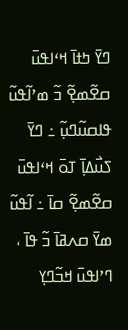ߣߌ߫ ߤߙߊ߫ ߞߵߊߟߎ߫ ߛߐ߬ߘߐ߲߬ ߏ߬ ߘߴߊ߬ߟߎ߬ ߟߊߛߎ߬ߣߎ߲߬ ߸ ߣߌ߫ ߖߎ߯ߡߊ߲߫ ߠߋ߫ ߞߵߊߟߎ߫ ߛߐ߬ߘߐ߲߬ ߛߊ߫ ߸ ߊ߬ߟߎ߬ ߘߌ߫ ߛߍߥߊ߫ ߏ߬ ߟߊ߫ ، ߣߴߊߟߎ߫ ߞߏ߬ߣߌ߲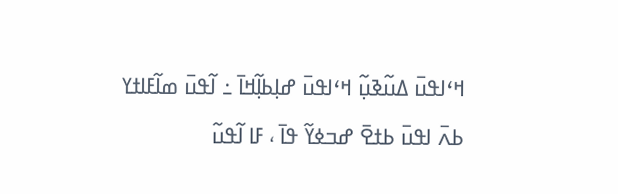ߞߵߊߟߎ߫ ߡߎ߬ߢߎ߲߬ ߞߵߊߟߎ߫ ߝߊ߲ߕߊ߲߬ߞߊ߫ ߸ ߊ߬ߟߎ߫ ߘߊ߬ߓߊߙߌ ߕߍ߫ ߊߟߎ߫ ߕߙߐ߫ ߝߏߦߌ߬ ߟߊ߫ ، ߓߊ ߊ߬ߟߎ߬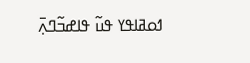ߗߋߥߊߟߌ ߟߎ߬ ߟߊߝߏ߬ߣߍ߲߫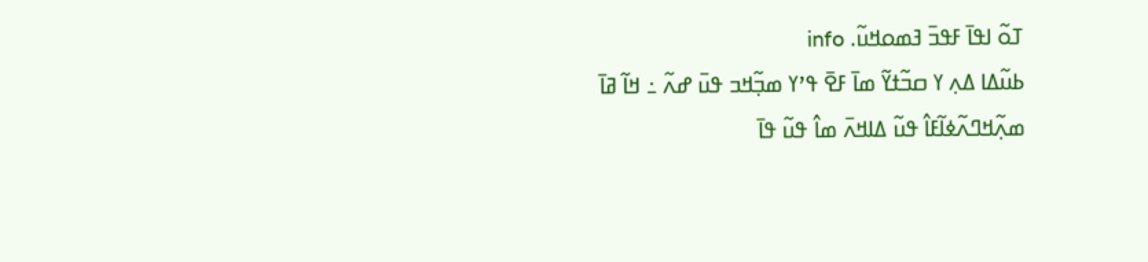ߠߋ߬ ߊߟߊ߫ ߓߟߏ߫ ߔߘߋߞߎ߬. info
ߕߎ߬ߡߊ ߡߍ߲ ߌ ߛߏ߬ߙߌ߬ ߘߊ߫ ߓߐ߫ ߟߴߌ ߘߏ߲߬ߞߏ ߟߎ߫ ߝߍ߬ ߸ ߞߊ߬ ߥߊ߫ ߘߍ߲߬ߞߣߍ߬ߦߊ߬ߓߊ߮ ߟߎ߬ ߡߊߞߍ߫ ߘߊ߮ ߟߎ߬ ߟߊ߫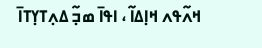ߞߍ߬ߟߍ ߞߊ߲ߡߊ߬ ، ߊߟߊ߫ ߘߏ߲߬ ߡߍ߲ߠߌ߲ߠߊ߫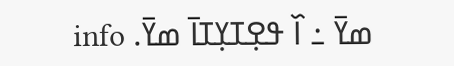ߘߌ߫ ߸ ߊ߰ ߟߐ߲ߠߌ߲ߠߊ߫ ߘߌ߫. info